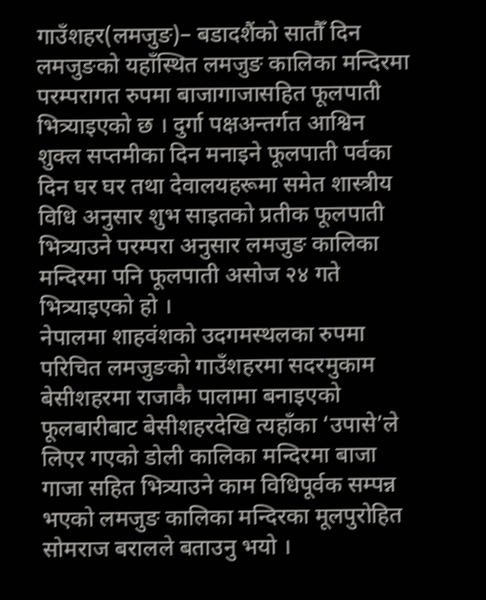गाउँशहर(लमजुङ)– बडादशैंको सातौँ दिन लमजुङको यहाँस्थित लमजुङ कालिका मन्दिरमा परम्परागत रुपमा बाजागाजासहित फूलपाती भित्र्याइएको छ । दुर्गा पक्षअन्तर्गत आश्विन शुक्ल सप्तमीका दिन मनाइने फूलपाती पर्वका दिन घर घर तथा देवालयहरूमा समेत शास्त्रीय विधि अनुसार शुभ साइतको प्रतीक फूलपाती भित्र्याउने परम्परा अनुसार लमजुङ कालिका मन्दिरमा पनि फूलपाती असोज २४ गते भित्र्याइएको हो ।
नेपालमा शाहवंशको उदगमस्थलका रुपमा परिचित लमजुङको गाउँशहरमा सदरमुकाम बेसीशहरमा राजाकै पालामा बनाइएको फूलबारीबाट बेसीशहरदेखि त्यहाँका ‘उपासे’ले लिएर गएको डोली कालिका मन्दिरमा बाजा गाजा सहित भित्र्याउने काम विधिपूर्वक सम्पन्न भएको लमजुङ कालिका मन्दिरका मूलपुरोहित सोमराज बरालले बताउनु भयो ।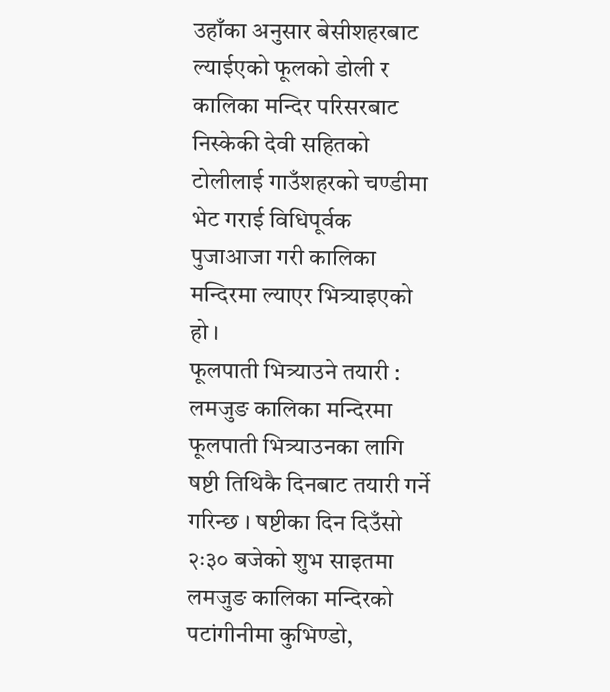उहाँका अनुसार बेसीशहरबाट ल्याईएको फूलको डोली र कालिका मन्दिर परिसरबाट निस्केकी देवी सहितको टोलीलाई गाउँशहरको चण्डीमा भेट गराई विधिपूर्वक पुजाआजा गरी कालिका मन्दिरमा ल्याएर भित्र्याइएको हो ।
फूलपाती भित्र्याउने तयारी :
लमजुङ कालिका मन्दिरमा फूलपाती भित्र्याउनका लागि षष्टी तिथिकै दिनबाट तयारी गर्ने गरिन्छ । षष्टीका दिन दिउँसो २ः३० बजेको शुभ साइतमा लमजुङ कालिका मन्दिरको पटांगीनीमा कुभिण्डो,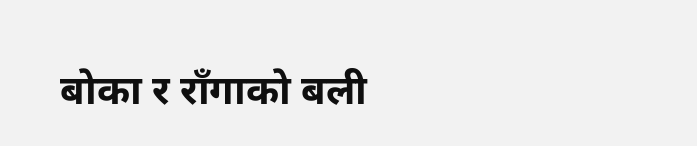बोका र राँगाको बली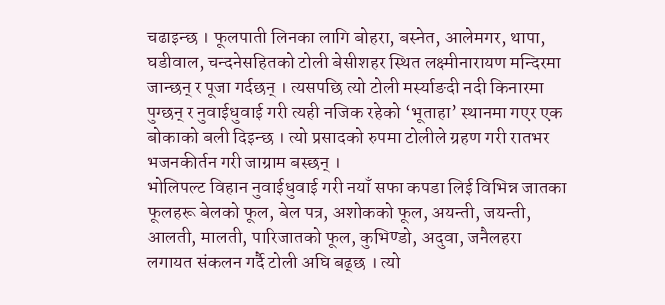चढाइन्छ । फूलपाती लिनका लागि बोहरा, बस्नेत, आलेमगर, थापा, घडीवाल, चन्दनेसहितको टोली बेसीशहर स्थित लक्ष्मीनारायण मन्दिरमा जान्छन् र पूजा गर्दछन् । त्यसपछि त्यो टोली मर्स्याङदी नदी किनारमा पुग्छन् र नुवाईधुवाई गरी त्यही नजिक रहेको ‘भूताहा’ स्थानमा गएर एक बोकाको बली दिइन्छ । त्यो प्रसादको रुपमा टोलीले ग्रहण गरी रातभर भजनकीर्तन गरी जाग्राम बस्छन् ।
भोलिपल्ट विहान नुवाईधुवाई गरी नयाँ सफा कपडा लिई विभिन्न जातका फूलहरू बेलको फूल, बेल पत्र, अशोकको फूल, अयन्ती, जयन्ती, आलती, मालती, पारिजातको फूल, कुभिण्डो, अदुवा, जनैलहरा लगायत संकलन गर्दै टोली अघि बढ्छ । त्यो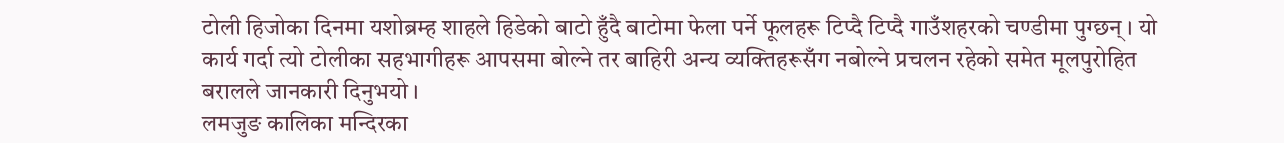टोली हिजोका दिनमा यशोब्रम्ह शाहले हिडेको बाटो हुँदै बाटोमा फेला पर्ने फूलहरू टिप्दै टिप्दै गाउँशहरको चण्डीमा पुग्छन् । यो कार्य गर्दा त्यो टोलीका सहभागीहरू आपसमा बोल्ने तर बाहिरी अन्य व्यक्तिहरूसँग नबोल्ने प्रचलन रहेको समेत मूलपुरोहित बरालले जानकारी दिनुभयो ।
लमजुङ कालिका मन्दिरका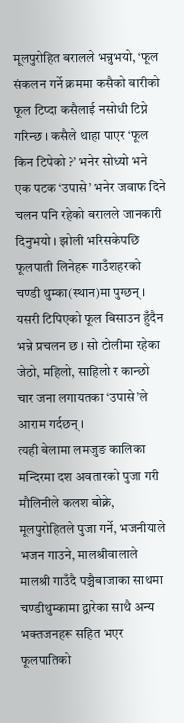मूलपुरोहित बरालले भन्नुभयो, ‘फूल संकलन गर्ने क्रममा कसैको बारीको फूल टिप्दा कसैलाई नसोधी टिप्ने गरिन्छ । कसैले थाहा पाएर ‘फूल किन टिपेको ?’ भनेर सोध्यो भने एक पटक ‘उपासे’ भनेर जवाफ दिने चलन पनि रहेको बरालले जानकारी दिनुभयो । झोली भरिसकेपछि फूलपाती लिनेहरू गाउँशहरको चण्डी थुम्का(स्थान)मा पुग्छन् । यसरी टिपिएको फूल बिसाउन हुँदैन भन्ने प्रचलन छ । सो टोलीमा रहेका जेठो, महिलो, साहिलो र कान्छो चार जना लगायतका ‘उपासे’ले आराम गर्दछन् ।
त्यही बेलामा लमजुङ कालिका मन्दिरमा दश अवतारको पुजा गरी मौलिनीले कलश बोक्ने, मूलपुरोहितले पुजा गर्ने, भजनीयाले भजन गाउने, मालश्रीवालाले मालश्री गाउँदै पञ्चैबाजाका साथमा चण्डीथुम्कामा द्वारेका साथै अन्य भक्तजनहरू सहित भएर फूलपातिको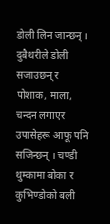डोली लिन जान्छन् । दुबैथरीले डोली सजाउछन् र पोशाक, माला, चन्दन लगाएर उपासेहरू आफू पनि सजिन्छन् । चण्डी थुम्कामा बोका र कुभिण्डोको बली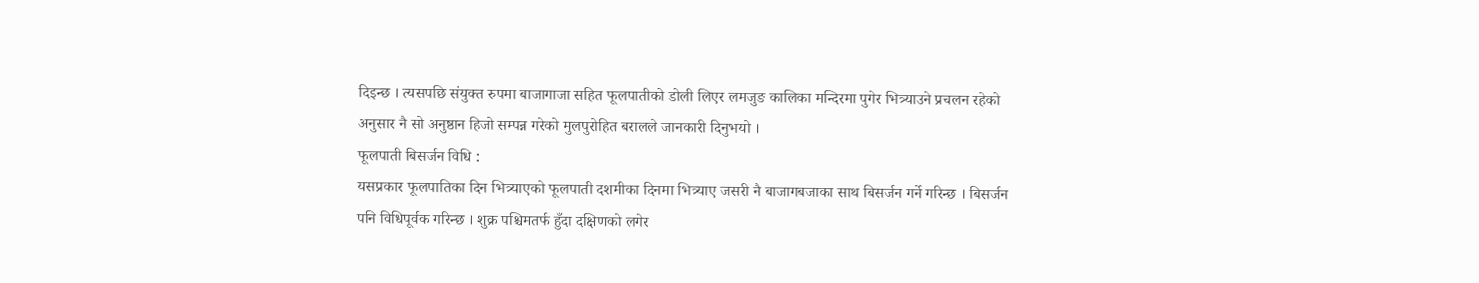दिइन्छ । त्यसपछि संयुक्त रुपमा बाजागाजा सहित फूलपातीको डोली लिएर लमजुङ कालिका मन्दिरमा पुगेर भित्र्याउने प्रचलन रहेको अनुसार नै सो अनुष्ठान हिजो सम्पन्न गरेको मुलपुरोहित बरालले जानकारी दिनुभयो ।
फूलपाती बिसर्जन विधि :
यसप्रकार फूलपातिका दिन भित्र्याएको फूलपाती दशमीका दिनमा भित्र्याए जसरी नै बाजागबजाका साथ बिसर्जन गर्ने गरिन्छ । बिसर्जन पनि विधिपूर्वक गरिन्छ । शुक्र पश्चिमतर्फ हुँदा दक्षिणको लगेर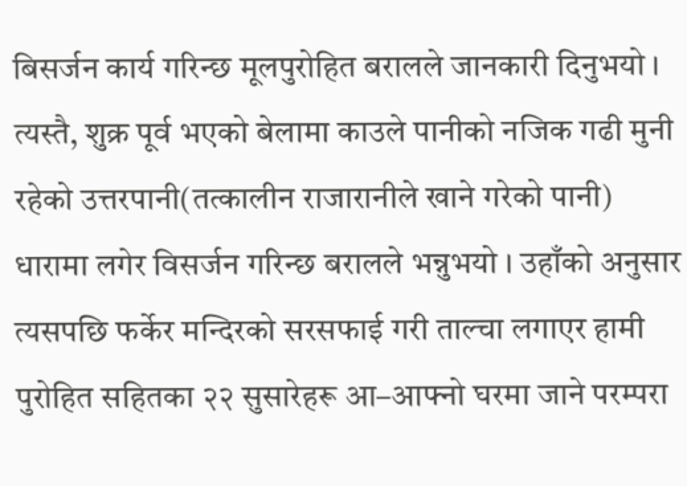बिसर्जन कार्य गरिन्छ मूलपुरोहित बरालले जानकारी दिनुभयो । त्यस्तै, शुक्र पूर्व भएको बेलामा काउले पानीको नजिक गढी मुनी रहेको उत्तरपानी(तत्कालीन राजारानीले खाने गरेको पानी) धारामा लगेर विसर्जन गरिन्छ बरालले भन्नुभयो । उहाँको अनुसार त्यसपछि फर्केर मन्दिरको सरसफाई गरी ताल्चा लगाएर हामी पुरोहित सहितका २२ सुसारेहरू आ–आफ्नो घरमा जाने परम्परा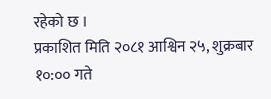रहेको छ ।
प्रकाशित मिति २०८१ आश्विन २५, शुक्रबार १०:०० गते